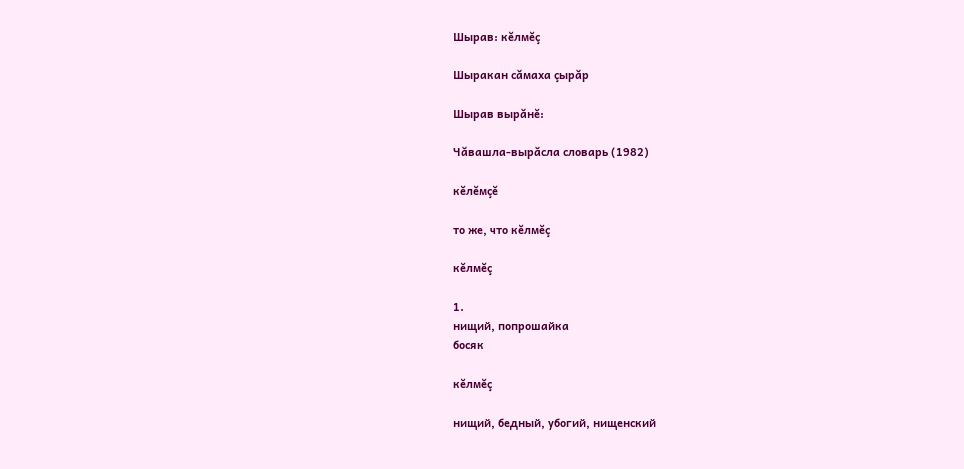Шырав: кĕлмĕç

Шыракан сăмаха çырăр

Шырав вырăнĕ:

Чăвашла-вырăсла словарь (1982)

кĕлĕмçĕ

то же, что кĕлмĕç

кĕлмĕç

1.
нищий, попрошайка
босяк

кĕлмĕç

нищий, бедный, убогий, нищенский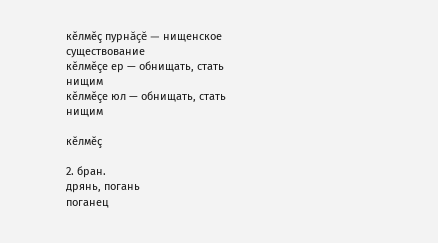кĕлмĕç пурнăçĕ — нищенское существование
кĕлмĕçе ер — обнищать, стать нищим
кĕлмĕçе юл — обнищать, стать нищим

кĕлмĕç

2. бран.
дрянь, погань
поганец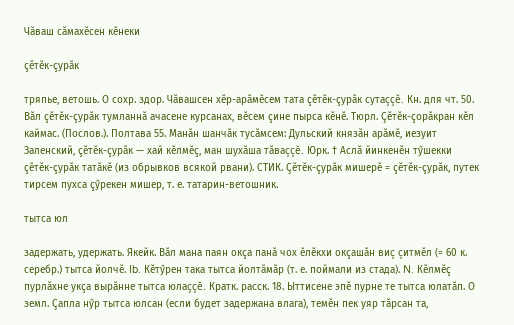Чăваш сăмахĕсен кĕнеки

çĕтĕк-çурăк

тряпье, ветошь. О сохр. здор. Чăвашсен хĕр-арăмĕсем тата çĕтĕк-çурăк сутаççĕ. Кн. для чт. 50. Вăл çĕтĕк-çурăк тумланнă ачасене курсанах, вĕсем çине пырса кĕнĕ. Тюрл. Çĕтĕк-çорăкран кĕл каймас. (Послов.). Полтава 55. Манăн шанчăк тусăмсем: Дульский князăн арăмĕ, иезуит Заленский, çĕтĕк-çурăк — хай кĕлмĕç, ман шухăша тăваççĕ. Юрк. † Аслă йинкенĕн тӳшекки çĕтĕк-çурăк татăкĕ (из обрывков всякой рвани). СТИК. Çĕтĕк-çурăк мишерĕ = çĕтĕк-çурăк, путек тирсем пухса çӳрекен мишер, т. е. татарин-ветошник.

тытса юл

задержать, удержать. Якейк. Вăл мана паян окçа панă чох ĕлĕкхи окçашăн виç çитмĕл (= 60 к. серебр.) тытса йолчĕ. Ib. Кĕтӳрен така тытса йолтăмăр (т. е. поймали из стада). N. Кĕлмĕç пурлăхне укçа вырăнне тытса юлаççĕ. Кратк. расск. 18. Ыттисене эпĕ пурне те тытса юлатăп. О земл. Çапла нӳр тытса юлсан (если будет задержана влага), темĕн пек уяр тăрсан та,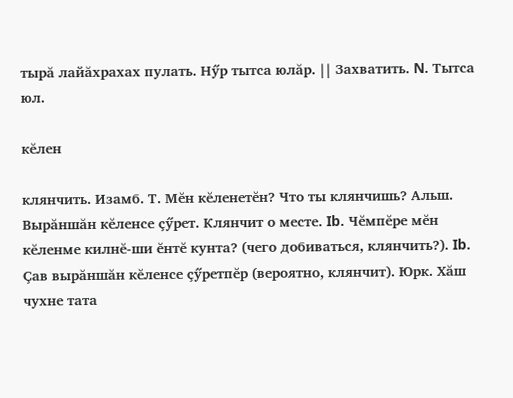тырă лайăхрахах пулать. Нӳр тытса юлăр. || Захватить. N. Тытса юл.

кĕлен

клянчить. Изамб. Т. Мĕн кĕленетĕн? Что ты клянчишь? Альш. Вырăншăн кĕленсе çӳрет. Клянчит о месте. Ib. Чĕмпĕре мĕн кĕленме килнĕ-ши ĕнтĕ кунта? (чего добиваться, клянчить?). Ib. Çав вырăншăн кĕленсе çӳретпĕр (вероятно, клянчит). Юрк. Хăш чухне тата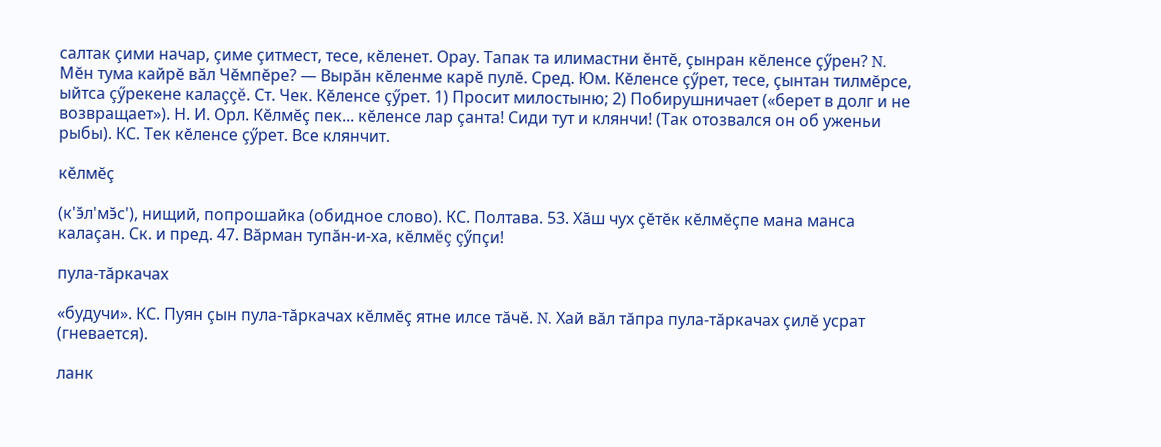салтак çими начар, çиме çитмест, тесе, кĕленет. Орау. Тапак та илимастни ĕнтĕ, çынран кĕленсе çӳрен? N. Мĕн тума кайрĕ вăл Чĕмпĕре? — Вырăн кĕленме карĕ пулĕ. Сред. Юм. Кĕленсе çӳрет, тесе, çынтан тилмĕрсе, ыйтса çӳрекене калаççĕ. Ст. Чек. Кĕленсе çӳрет. 1) Просит милостыню; 2) Побирушничает («берет в долг и не возвращает»). Н. И. Орл. Кĕлмĕç пек... кĕленсе лар çанта! Сиди тут и клянчи! (Так отозвался он об уженьи рыбы). КС. Тек кĕленсе çӳрет. Все клянчит.

кĕлмĕç

(к'э̆л'мэ̆с'), нищий, попрошайка (обидное слово). КС. Полтава. 53. Хăш чух çĕтĕк кĕлмĕçпе мана манса калаçан. Ск. и пред. 47. Вăрман тупăн-и-ха, кĕлмĕç çӳпçи!

пула-тăркачах

«будучи». КС. Пуян çын пула-тăркачах кĕлмĕç ятне илсе тăчĕ. N. Хай вăл тăпра пула-тăркачах çилĕ усрат (гневается).

ланк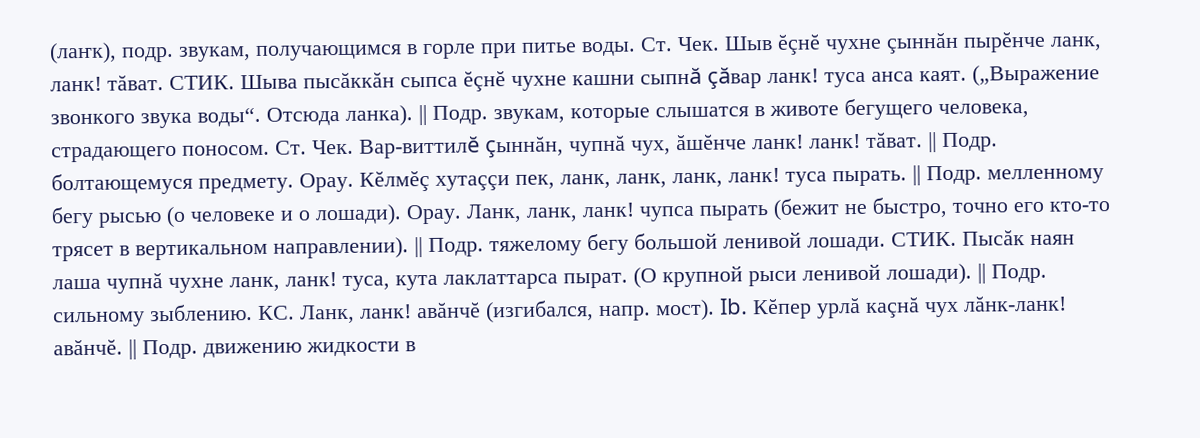(лаҥк), подр. звукам, получающимся в горле при питье воды. Ст. Чек. Шыв ĕçнĕ чухне çыннăн пырĕнче ланк, ланк! тăват. СТИК. Шыва пысăккăн сыпса ĕçнĕ чухне кашни сыпнă çăвар ланк! туса анса каят. („Выражение звонкого звука воды“. Отсюда ланка). || Подр. звукам, которые слышатся в животе бегущего человека, страдающего поносом. Ст. Чек. Вар-виттилĕ çыннăн, чупнă чух, ăшĕнче ланк! ланк! тăват. || Подр. болтающемуся предмету. Орау. Кĕлмĕç хутаççи пек, ланк, ланк, ланк, ланк! туса пырать. || Подр. мелленному бегу рысью (о человеке и о лошади). Орау. Ланк, ланк, ланк! чупса пырать (бежит не быстро, точно его кто-то трясет в вертикальном направлении). || Подр. тяжелому бегу большой ленивой лошади. СТИК. Пысăк наян лаша чупнă чухне ланк, ланк! туса, кута лаклаттарса пырат. (О крупной рыси ленивой лошади). || Подр. сильному зыблению. КС. Ланк, ланк! авăнчĕ (изгибался, напр. мост). Ib. Кĕпер урлă каçнă чух лăнк-ланк! авăнчĕ. || Подр. движению жидкости в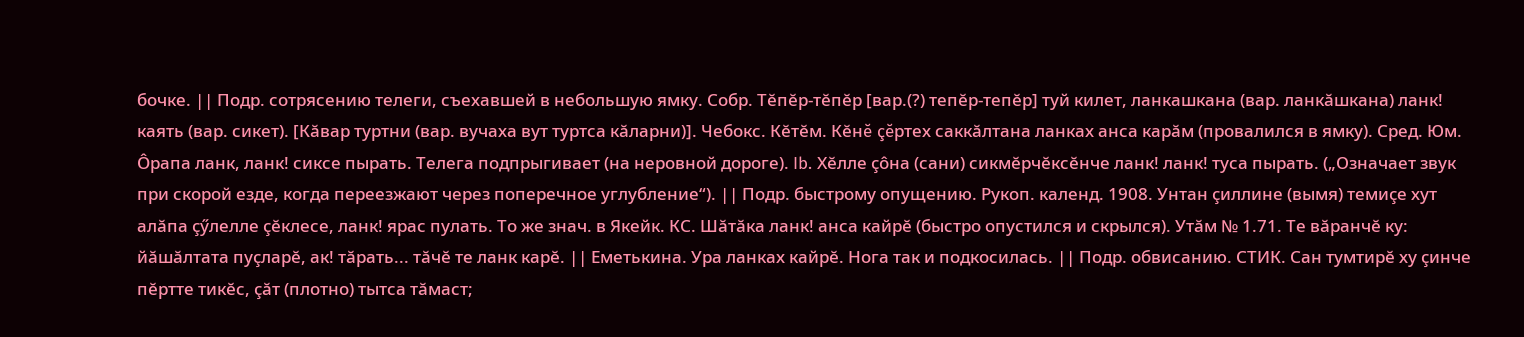бочке. || Подр. сотрясению телеги, съехавшей в небольшую ямку. Собр. Тĕпĕр-тĕпĕр [вар.(?) тепĕр-тепĕр] туй килет, ланкашкана (вар. ланкăшкана) ланк! каять (вар. сикет). [Кăвар туртни (вар. вучаха вут туртса кăларни)]. Чебокс. Кĕтĕм. Кĕнĕ çĕртех саккăлтана ланках анса карăм (провалился в ямку). Сред. Юм. Ôрапа ланк, ланк! сиксе пырать. Телега подпрыгивает (на неровной дороге). Ib. Хĕлле çôна (сани) сикмĕрчĕксĕнче ланк! ланк! туса пырать. („Означает звук при скорой езде, когда переезжают через поперечное углубление“). || Подр. быстрому опущению. Рукоп. календ. 1908. Унтан çиллине (вымя) темиçе хут алăпа çӳлелле çĕклесе, ланк! ярас пулать. То же знач. в Якейк. КС. Шăтăка ланк! анса кайрĕ (быстро опустился и скрылся). Утăм № 1.71. Те вăранчĕ ку: йăшăлтата пуçларĕ, ак! тăрать... тăчĕ те ланк карĕ. || Еметькина. Ура ланках кайрĕ. Нога так и подкосилась. || Подр. обвисанию. СТИК. Сан тумтирĕ ху çинче пĕртте тикĕс, çăт (плотно) тытса тăмаст;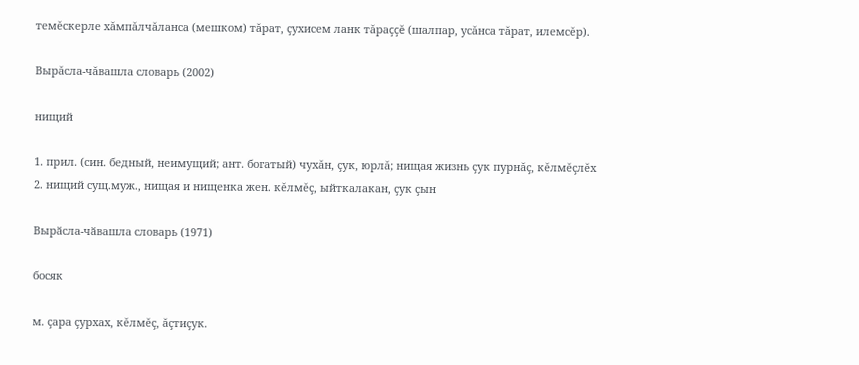темĕскерле хăмпăлчăланса (мешком) тăрат, çухисем ланк тăраççĕ (шалпар, усăнса тăрат, илемсĕр).

Вырăсла-чăвашла словарь (2002)

нищий

1. прил. (син. бедный, неимущий; ант. богатый) чухăн, çук, юрлă; нищая жизнь çук пурнăç, кĕлмĕçлĕх
2. нищий сущ.муж., нищая и нищенка жен. кĕлмĕç, ыйткалакан, çук çын

Вырӑсла-чӑвашла словарь (1971)

босяк

м. çара çурхах, кĕлмĕç, ăçтиçук.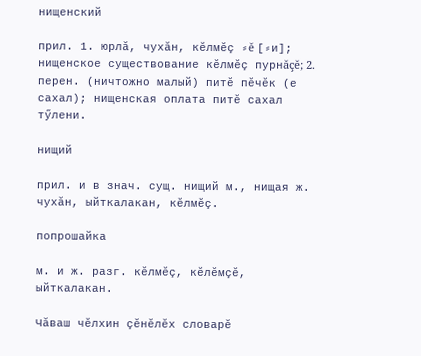нищенский

прил. 1. юрлă, чухăн, кĕлмĕç ⸗ĕ [⸗и]; нищенское существование кĕлмĕç пурнăçĕ; 2. перен. (ничтожно малый) питĕ пĕчĕк (е сахал); нищенская оплата питĕ сахал тӳлени.

нищий

прил. и в знач. сущ. нищий м., нищая ж. чухăн, ыйткалакан, кĕлмĕç.

попрошайка

м. и ж. разг. кĕлмĕç, кĕлĕмçĕ, ыйткалакан.

Чăваш чĕлхин çĕнĕлĕх словарĕ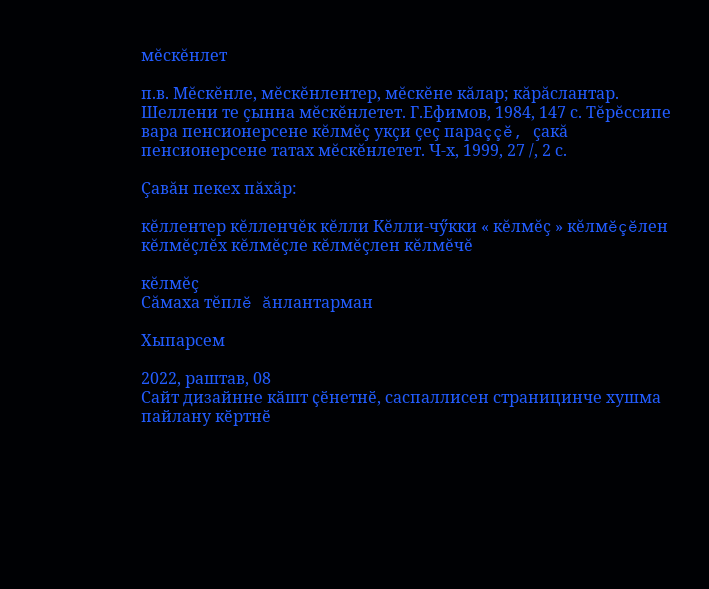мĕскĕнлет

п.в. Мĕскĕнле, мĕскĕнлентер, мĕскĕне кăлар; кăрăслантар. Шеллени те çынна мĕскĕнлетет. Г.Ефимов, 1984, 147 с. Тĕрĕссипе вара пенсионерсене кĕлмĕç укçи çеç параççĕ, çакă пенсионерсене татах мĕскĕнлетет. Ч-х, 1999, 27 /, 2 с.

Çавăн пекех пăхăр:

кĕллентер кĕлленчĕк кĕлли Кĕлли-чӳкки « кĕлмĕç » кĕлмĕçĕлен кĕлмĕçлĕх кĕлмĕçле кĕлмĕçлен кĕлмĕчĕ

кĕлмĕç
Сăмаха тĕплĕ ăнлантарман

Хыпарсем

2022, раштав, 08
Сайт дизайнне кӑшт ҫӗнетнӗ, саспаллисен страницинче хушма пайлану кӗртнӗ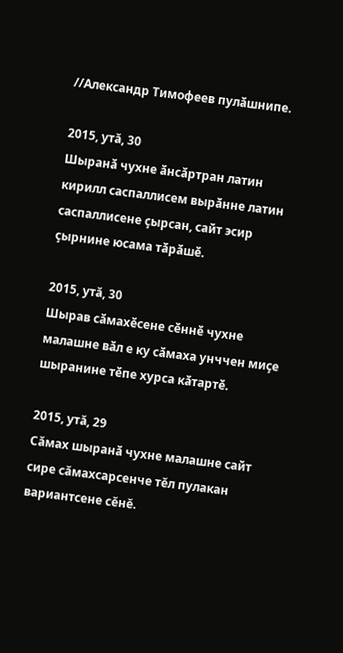//Александр Тимофеев пулӑшнипе.

2015, утă, 30
Шыранӑ чухне ӑнсӑртран латин кирилл саспаллисем вырӑнне латин саспаллисене ҫырсан, сайт эсир ҫырнине юсама тӑрӑшӗ.

2015, утă, 30
Шырав сӑмахӗсене сӗннӗ чухне малашне вӑл е ку сӑмаха унччен миҫе шыранине тӗпе хурса кӑтартӗ.

2015, утă, 29
Сăмах шыранӑ чухне малашне сайт сире сăмахсарсенче тĕл пулакан вариантсене сĕнĕ.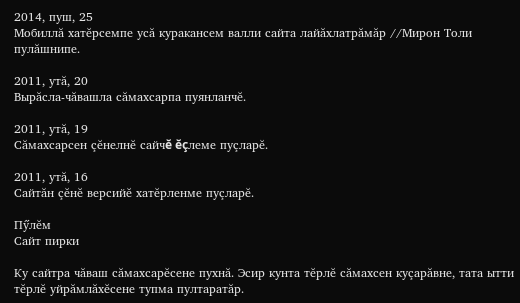2014, пуш, 25
Мобиллă хатĕрсемпе усă куракансем валли сайта лайăхлатрăмăр //Мирон Толи пулăшнипе.

2011, утă, 20
Вырăсла-чăвашла сăмахсарпа пуянланчĕ.

2011, утă, 19
Сăмахсарсен çĕнелнĕ сайчĕ ĕçлеме пуçларĕ.

2011, утă, 16
Сайтăн çĕнĕ версийĕ хатĕрленме пуçларĕ.

Пӳлĕм
Сайт пирки

Ку сайтра чăваш сăмахсарĕсене пухнă. Эсир кунта тĕрлĕ сăмахсен куçарăвне, тата ытти тĕрлĕ уйрăмлăхĕсене тупма пултаратăр.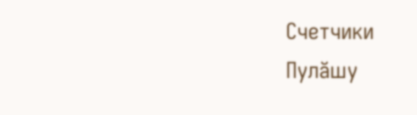Счетчики
Пулăшу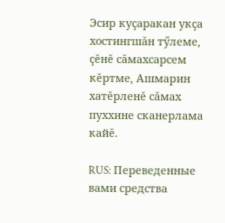Эсир куçаракан укçа хостингшăн тӳлеме, çĕнĕ сăмахсарсем кĕртме, Ашмарин хатĕрленĕ сăмах пуххине сканерлама кайĕ.

RUS: Переведенные вами средства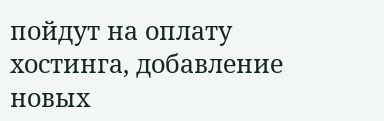пойдут на оплату хостинга, добавление новых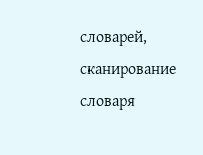словарей, сканирование словаря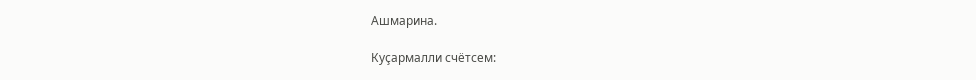Ашмарина.

Куçармалли счётсем: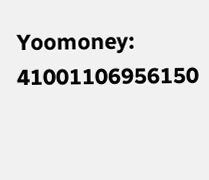Yoomoney: 41001106956150